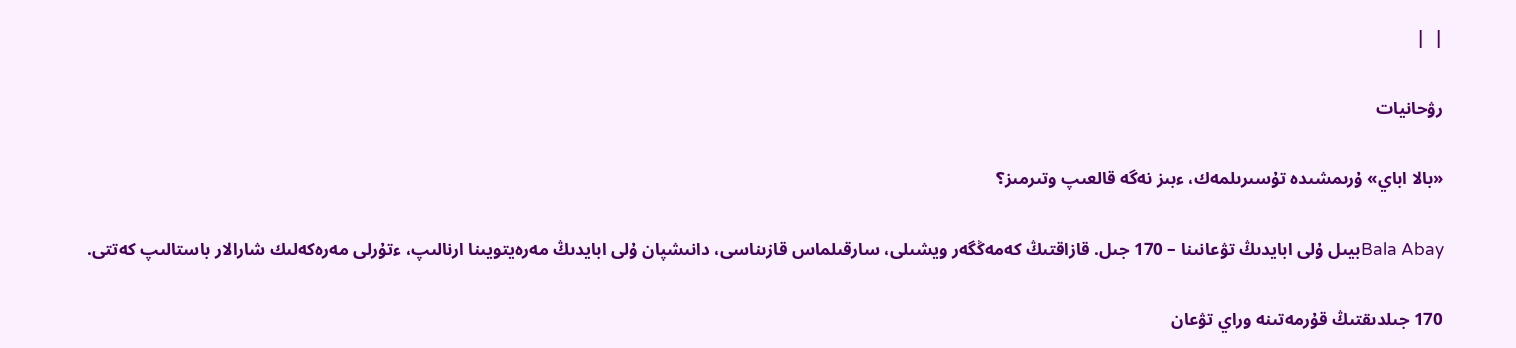|  |

رۋحانيات

«بالا اباي» ۇرىمشىدە تۇسىرىلمەك، ءبىز نەگە قالعىپ وتىرمىز؟

Bala Abayبيىل ۇلى ابايدىڭ تۋعانىنا – 170 جىل. قازاقتىڭ كەمەڭگەر ويشىلى، سارقىلماس قازىناسى، دانىشپان ۇلى ابايدىڭ مەرەيتويىنا ارنالىپ، ءتۇرلى مەرەكەلىك شارالار باستالىپ كەتتى.

170 جىلدىقتىڭ قۇرمەتىنە وراي تۋعان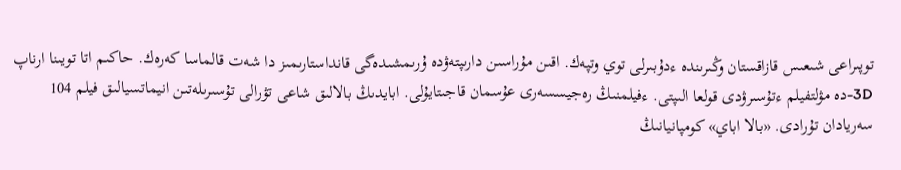توپىراعى شىعىس قازاقستان وڭىرىندە ءدۇبىرلى توي وتپەك. اقىن مۇراسىن دارىپتەۋدە ۇرىمشىدەگى قانداستارىمىز دا شەت قالماسا كەرەك. حاكىم اتا تويىنا ارناپ 3D-دە مۋلتفيلم ءتۇسىرۋدى قولعا الىپتى. ءفيلمنىڭ رەجيسسەرى عۇسمان قاجىتايۇلى. ابايدىڭ بالالىق شاعى تۋرالى تۇسىرىلەتىن انيماتسيالىق فيلم 104 سەريادان تۇرادى. «بالا اباي» كومپانيانىڭ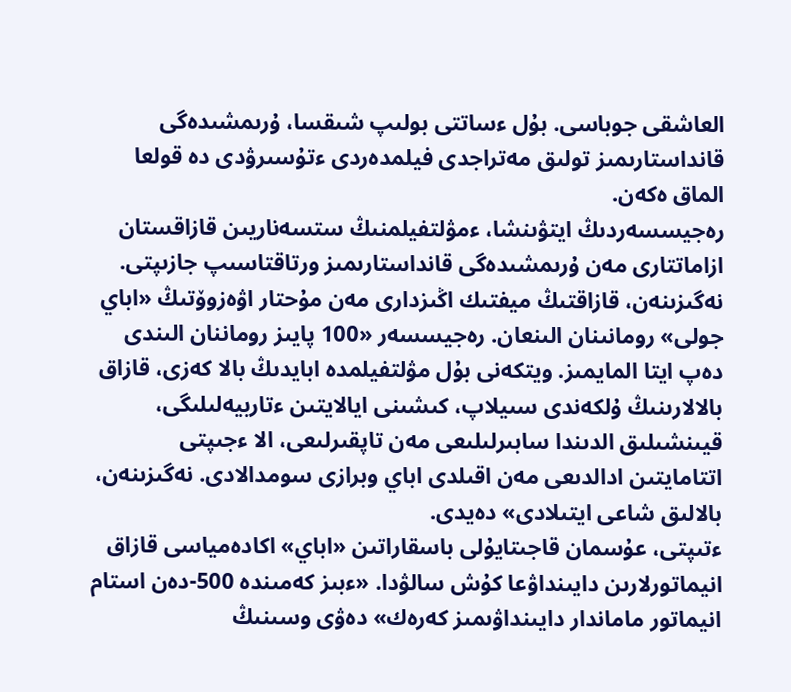العاشقى جوباسى. بۇل ءساتتى بولىپ شىقسا، ۇرىمشىدەگى قانداستارىمىز تولىق مەتراجدى فيلمدەردى ءتۇسىرۋدى دە قولعا الماق ەكەن.
رەجيسسەردىڭ ايتۋىنشا، ءمۋلتفيلمنىڭ ستسەناريىن قازاقستان ازاماتتارى مەن ۇرىمشىدەگى قانداستارىمىز ورتاقتاسىپ جازىپتى. نەگىزىنەن، قازاقتىڭ ميفتىك اڭىزدارى مەن مۇحتار اۋەزوۆتىڭ «اباي جولى» رومانىنان الىنعان. رەجيسسەر «100 پايىز روماننان الىندى دەپ ايتا المايمىز. ويتكەنى بۇل مۋلتفيلمدە ابايدىڭ بالا كەزى، قازاق بالالارىنىڭ ۇلكەندى سىيلاپ، كىشىنى ايالايتىن ءتاربيەلىلىگى، قيىنشىلىق الدىندا سابىرلىلىعى مەن تاپقىرلىعى، الا ءجىپتى اتتامايتىن ادالدىعى مەن اقىلدى اباي وبرازى سومدالادى. نەگىزىنەن، بالالىق شاعى ايتىلادى» دەيدى.
ءتىپتى، عۇسمان قاجىتايۇلى باسقاراتىن «اباي» اكادەمياسى قازاق انيماتورلارىن دايىنداۋعا كۇش سالۋدا. «ءبىز كەمىندە 500-دەن استام انيماتور ماماندار دايىنداۋىمىز كەرەك» دەۋى وسىنىڭ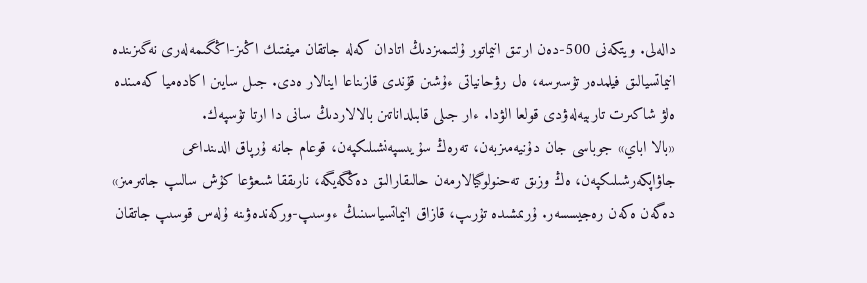دالەلى. ويتكەنى 500-دەن ارتىق انيماتور ۇلتىمىزدىڭ اتادان كەلە جاتقان ميفتىك اڭىز-اڭگىمەلەرى نەگىزىندە انيماتسيالىق فيلمدەر تۇسىرسە، ەل رۋحانياتى ءۇشىن قۇندى قازىناعا اينالار ەدى. جىل سايىن اكادەميا كەمىندە ەلۋ شاكىرت تاربيەلەۋدى قولعا الۋدا. ءار جىلى قابىلداناتىن بالالاردىڭ سانى دا ارتا تۇسپەك.
«بالا اباي» جوباسى جان دۇنيەمىزبەن، تەرەڭ سۇيىسپەنشىلىكپەن، قوعام جانە ۇرپاق الدىنداعى جاۋاپكەرشىلىكپەن، ەڭ وزىق تەحنولوگيالارمەن حالىقارالىق دەڭگەيگە، نارىققا شىعۋعا كۇش سالىپ جاتىرمىز» دەگەن ەكەن رەجيسسەر. ۇرىمشىدە تۇرىپ، قازاق انيماتسياسىنىڭ ءوسىپ-وركەندەۋىنە ۇلەس قوسىپ جاتقان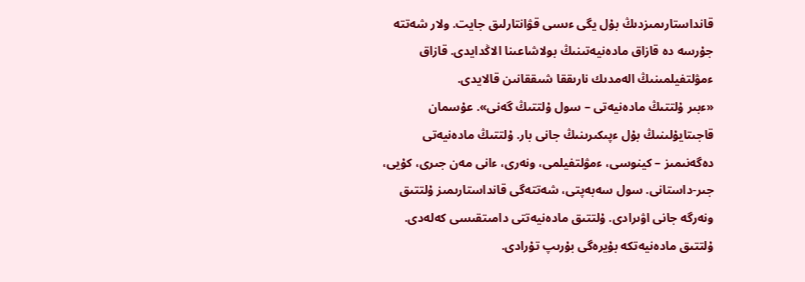قانداستارىمىزدىڭ بۇل يگى ءىسى قۋانتارلىق جايت. ولار شەتتە جۇرسە دە قازاق مادەنيەتىنىڭ بولاشاعىنا الاڭدايدى. قازاق ءمۋلتفيلمىنىڭ الەمدىك نارىققا شىققانىن قالايدى.
«ءبىر ۇلتتىڭ مادەنيەتى – سول ۇلتتىڭ گەنى». عۇسمان قاجىتايۇلىنىڭ بۇل ءپىكىرىنىڭ جانى بار. ۇلتتىڭ مادەنيەتى دەگەنىمىز – كينوسى، ءمۋلتفيلمى، ونەرى، ءانى مەن جىرى، كۇيى، جىر-داستانى. سول سەبەپتى، شەتتەگى قانداستارىمىز ۇلتتىق ونەرگە جانى اۋىرادى. ۇلتتىق مادەنيەتتى دامىتقىسى كەلەدى. ۇلتتىق مادەنيەتكە بۇيرەگى بۇرىپ تۇرادى.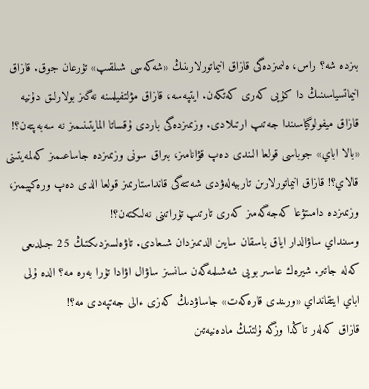بىزدە شە؟ راس، ەلىمىزدەگى قازاق انيماتورلارىنىڭ «شەكەسى شىلقىپ» تۇرعان جوق. قازاق انيماتسياسىنىڭ دا كۇيى كەرى كەتكەن. ايتپەسە، قازاق مۋلتفيلمىنە نەگىز بولارلىق دۇنيە قازاق ميفولوگياسىندا جەتىپ ارتىلادى. وزىمىزدەگى باردى ۇقساتا المايتىنىمىز نە سەبەپتەن؟! «بالا اباي» جوباسى قولعا الىندى دەپ قۋانامىز، بىراق سونى وزىمىزدە جاساعىمىز كەلمەيتىنى قالاي؟! قازاق انيماتورلارىن تاربيەلەۋدى شەتتەگى قانداستارىمىز قولعا الدى دەپ ورەكپيمىز، وزىمىزدە دامىتۋعا كەجەگەمىز كەرى تارتىپ تۇراتىنى نەلىكتەن؟!
وسىنداي ساۋالدار اياق باسقان سايىن الدىمىزدان شىعادى. تاۋەلسىزدىكتىڭ 25 جىلدىعى كەلە جاتىر. شيرەك عاسىر بويى شەشىلمەگەن سانسىز ساۋال اۋادا تۇرا بەرە مە؟ الدە ۇلى اباي ايتقانداي «ورىندى قارەكەت» جاساۋدىڭ كەزى ءالى جەتپەدى مە؟!
قازاق كەلەر تاڭدا وزگە ۇلتتىڭ مادەنيەتىن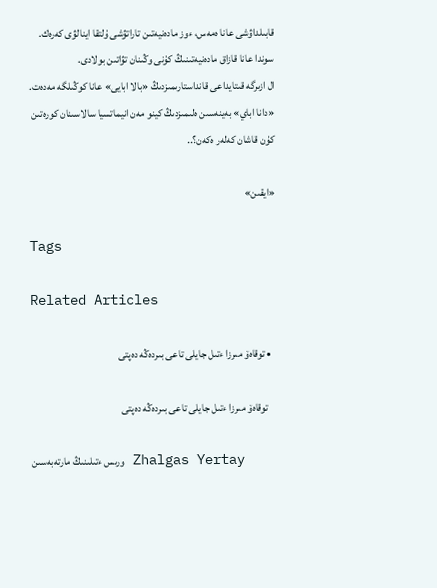قابىلداۋشى عانا ەمەس، ءوز مادەنيەتىن تاراتۋشى ۇلتقا اينالۋى كەرەك. سوندا عانا قازاق مادەنيەتىنىڭ كۇنى وڭىنان تۋاتىن بولادى.
ال ازىرگە قىتايداعى قانداستارىمىزدىڭ «بالا ابايى» عانا كوڭىلگە مەدەت. «دانا اباي» بەينەسىن ەلىمىزدىڭ كينو مەن انيماتسيا سالاسىنان كورەتىن كۇن قاشان كەلەر ەكەن؟..

«ايقىن»

Tags

Related Articles

  • توقاەۆ مىرزا ءتىل جايلى تاعى بىردەڭە دەپتى

    توقاەۆ مىرزا ءتىل جايلى تاعى بىردەڭە دەپتى

    Zhalgas Yertay ورىس ءتىلىنىڭ مارتەبەسىن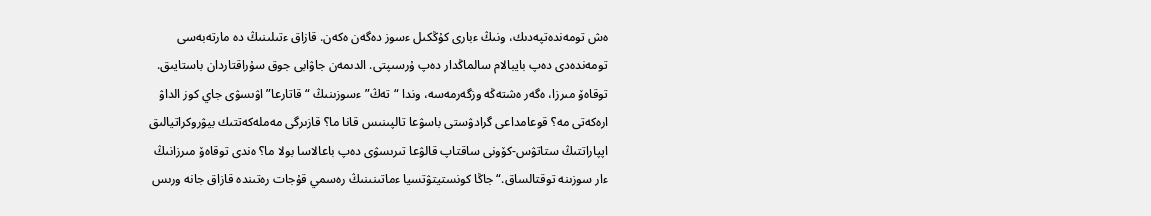ەش تومەندەتپەدىك، ونىڭ ءبارى كۇڭكىل ءسوز دەگەن ەكەن. قازاق ءتىلىنىڭ دە مارتەبەسى تومەندەدى دەپ بايبالام سالماڭدار دەپ ۇرسىپتى. الدىمەن جاۋابى جوق سۇراقتاردان باستايىق. توقاەۆ مىرزا، ەگەر ەشتەڭە وزگەرمەسە، وندا “تەڭ” ءسوزىنىڭ “قاتارعا” اۋىسۋى جاي كوز الداۋ ارەكەتى مە؟ قوعامداعى گرادۋستى باسۋعا تالپىنىس قانا ما؟ قازىرگى مەملەكەتتىك بيۋروكراتيالىق اپپاراتتىڭ ستاتۋس-كۆونى ساقتاپ قالۋعا تىرىسۋى دەپ باعالاسا بولا ما؟ ەندى توقاەۆ مىرزانىڭ ءار سوزىنە توقتالساق.“جاڭا كونستيتۋتسيا ءماتىنىنىڭ رەسمي قۇجات رەتىندە قازاق جانە ورىس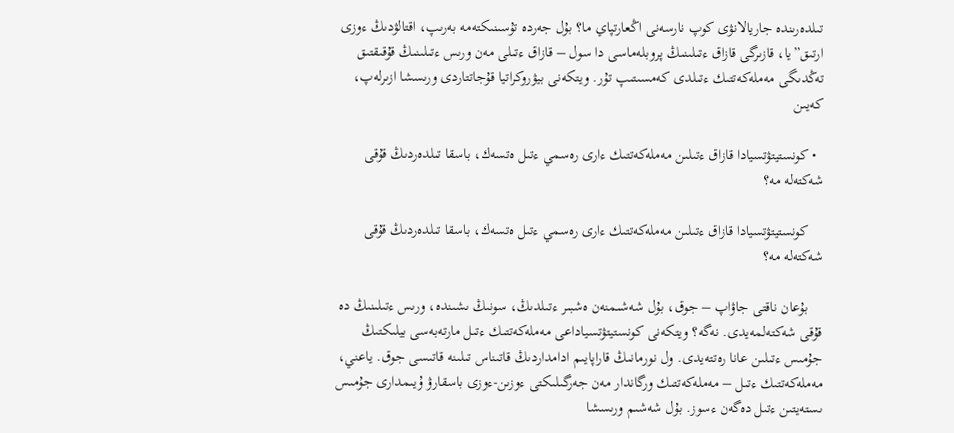تىلدەرىندە جاريالانۋى كوپ نارسەنى اڭعارتپاي ما؟ بۇل جەردە تۇسىنىكتەمە بەرىپ، اقتالۋدىڭ ءوزى ارتىق”يا، قازىرگى قازاق ءتىلىنىڭ پروبلەماسى دا سول – قازاق ءتىلى مەن ورىس ءتىلىنىڭ قۇقىقتىق تەڭدىگى مەملەكەتتىك ءتىلدى كەمسىتىپ تۇر. ويتكەنى بيۋروكراتيا قۇجاتتاردى ورىسشا ازىرلەپ، كەيىن

  • كونستيتۋتسيادا قازاق ءتىلىن مەملەكەتتىك ءارى رەسمي ءتىل ەتسەك، باسقا تىلدەردىڭ قۇقى شەكتەلە مە؟

    كونستيتۋتسيادا قازاق ءتىلىن مەملەكەتتىك ءارى رەسمي ءتىل ەتسەك، باسقا تىلدەردىڭ قۇقى شەكتەلە مە؟

    بۇعان ناقتى جاۋاپ – جوق، بۇل شەشىمنەن ەشبىر ءتىلدىڭ، سونىڭ ىشىندە، ورىس ءتىلىنىڭ دە قۇقى شەكتەلمەيدى. نەگە؟ ويتكەنى كونستيتۋتسياداعى مەملەكەتتىك ءتىل مارتەبەسى بيلىكتىڭ جۇمىس ءتىلىن عانا رەتتەيدى. ول نورمانىڭ قاراپايىم ادامداردىڭ قاتىناس تىلىنە قاتىسى جوق. ياعني، مەملەكەتتىك ءتىل – مەملەكەتتىك ورگاندار مەن جەرگىلىكتى ءوزىن-ءوزى باسقارۋ ۇيىمدارى جۇمىس ىستەيتىن ءتىل دەگەن ءسوز. بۇل شەشىم ورىسشا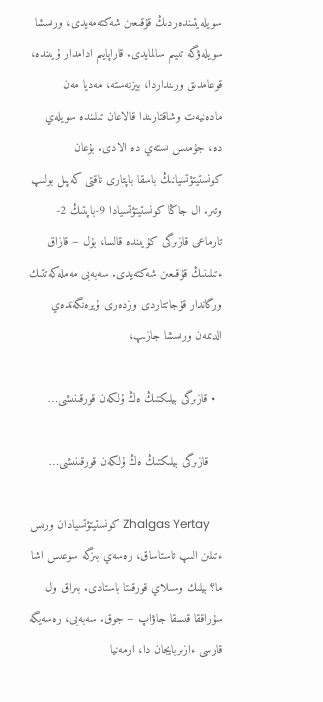سويلەيتىندەردىڭ قۇقىعىن شەكتەمەيدى، ورىسشا سويلەۋگە تىيىم سالمايدى. قاراپايىم ادامدار ۇيىندە، قوعامدىق ورىنداردا، بيزنەستە، مەديا مەن مادەنيەت وشاقتارىندا قالاعان تىلىندە سويلەي دە، جۇمىس ىستەي دە الادى. بۇعان كونستيتۋتسيانىڭ باسقا باپتارى ناقتى كەپىل بولىپ وتىر. ال جاڭا كونستيتۋتسيادا 9-باپتىڭ 2-تارماعى قازىرگى كۇيىندە قالسا، بۇل – قازاق ءتىلىنىڭ قۇقىعىن شەكتەيدى. سەبەبى مەملەكەتتىك ورگاندار قۇجاتتاردى وزدەرى ۇيرەنگەندەي الدىمەن ورىسشا جازىپ،

  • قازىرگى بيلىكتىڭ ەڭ ۇلكەن قورقىنىشى…

    قازىرگى بيلىكتىڭ ەڭ ۇلكەن قورقىنىشى…

    Zhalgas Yertay كونستيتۋتسيادان ورىس ءتىلىن الىپ تاستاساق، رەسەي بىزگە سوعىس اشا ما؟ بيلىك وسىلاي قورقىتا باستادى. بىراق ول سۇراققا قىسقا جاۋاپ – جوق. سەبەبى، رەسەيگە قارسى ءازىربايجان دا، ارمەنيا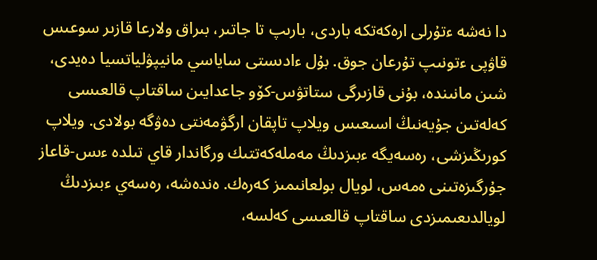دا نەشە ءتۇرلى ارەكەتكە باردى، بارىپ تا جاتىر، بىراق ولارعا قازىر سوعىس قاۋپى ءتونىپ تۇرعان جوق. بۇل ءادىستى ساياسي مانيپۋلياتسيا دەيدى، شىن مانىندە، بۇنى قازىرگى ستاتۋس-كۆو جاعدايىن ساقتاپ قالعىسى كەلەتىن جۇيەنىڭ اسىعىس ويلاپ تاپقان ارگۋمەنتى دەۋگە بولادى. ويلاپ كورىڭىزشى، رەسەيگە ءبىزدىڭ مەملەكەتتىك ورگاندار قاي تىلدە ءىس-قاعاز جۇرگىزەتىنى ەمەس، لويال بولعانىمىز كەرەك. ەندەشە، رەسەي ءبىزدىڭ لويالدىعىمىزدى ساقتاپ قالعىسى كەلسە،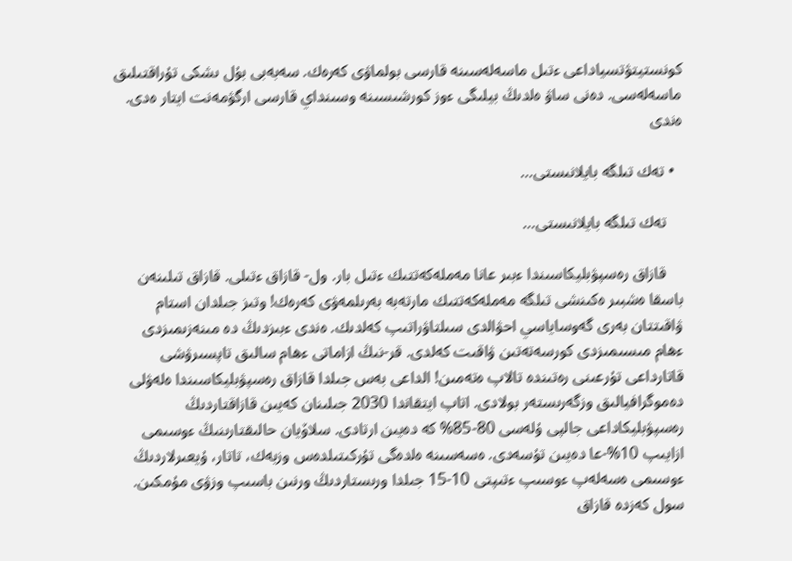كونستيتۋتسياداعى ءتىل ماسەلەسىنە قارسى بولماۋى كەرەك. سەبەبى بۇل ىشكى تۇراقتىلىق ماسەلەسى. دەنى ساۋ ەلدىڭ بيلىگى ءوز كورشىسىنە وسىنداي قارسى ارگۋمەنت ايتار ەدى. ەندى

  • تەك تىلگە بايلانىستى…

    تەك تىلگە بايلانىستى…

    قازاق رەسپۋبليكاسىندا ءبىر عانا مەملەكەتتىك ءتىل بار. ول- قازاق ءتىلى. قازاق تىلىنەن باسقا ەشبىر ەكىنشى تىلگە مەملەكەتتىك مارتەبە بەرىلمەۋى كەرەك! وتىز جىلدان استام ۋاقىتتان بەرى گەوساياسي احۋالدى سىلتاۋراتىپ كەلدىك. ەندى ءبىزدىڭ دە مىنەزىمىزدى ءھام مىسىمىزدى كورسەتەتىن ۋاقىت كەلدى. قر-نىڭ ازاماتى ءھام سالىق تاپسىرۋشى قاتارداعى تۇرعىنى رەتىندە تالاپ ەتەمىن! الداعى بەس جىلدا قازاق رەسپۋبليكاسىندا ەلەۋلى دەموگرافيالىق وزگەرىستەر بولادى. اتاپ ايتقاندا 2030 جىلىنان كەيىن قازاقتاردىڭ رەسپۋبليكاداعى جالپى ۇلەسى 80-85% كە دەيىن ارتادى. سلاۆيان حالىقتارىنىڭ ءوسىمى ازايىپ 10%-عا دەيىن تۇسەدى. ەسەسىنە ەلدەگى تۇركىتىلدەس وزبەك، تاتار، ۇيعىرلاردىڭ ءوسىمى ەسەلەپ ءوسىپ ءتىپتى 10-15 جىلدا ورىستاردىڭ ورنىن باسىپ وزۋى مۇمكىن. سول كەزدە قازاق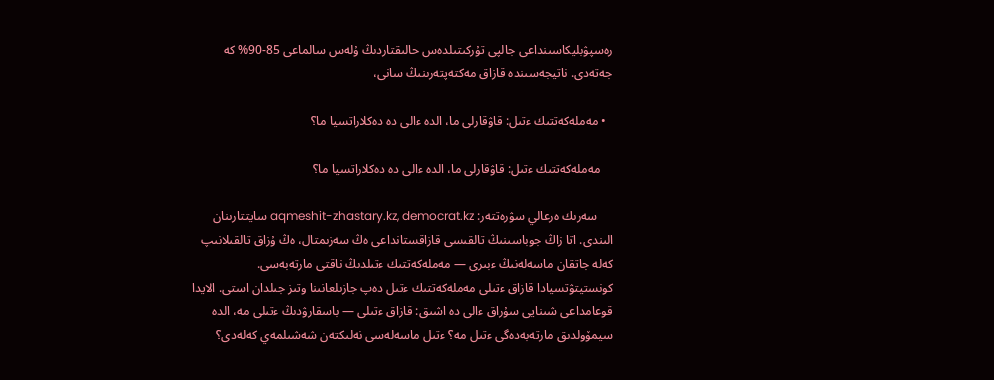رەسپۋبليكاسىنداعى جالپى تۇركىتىلدەس حالىقتاردىڭ ۇلەس سالماعى 85-90% كە جەتەدى. ناتيجەسىندە قازاق مەكتەپتەرىنىڭ سانى،

  • مەملەكەتتىك ءتىل: قاۋقارلى ما، الدە ءالى دە دەكلاراتسيا ما؟

    مەملەكەتتىك ءتىل: قاۋقارلى ما، الدە ءالى دە دەكلاراتسيا ما؟

     سەرىك ەرعالي سۋرەتتەر: aqmeshit-zhastary.kz, democrat.kz سايتتارىنان الىندى. اتا زاڭ جوباسىنىڭ تالقىسى قازاقستانداعى ەڭ سەزىمتال، ەڭ ۇزاق تالقىلانىپ كەلە جاتقان ماسەلەنىڭ ءبىرى — مەملەكەتتىك ءتىلدىڭ ناقتى مارتەبەسى. كونستيتۋتسيادا قازاق ءتىلى مەملەكەتتىك ءتىل دەپ جازىلعانىنا وتىز جىلدان استى. الايدا قوعامداعى شىنايى سۇراق ءالى دە اشىق: قازاق ءتىلى — باسقارۋدىڭ ءتىلى مە، الدە سيمۆولدىق مارتەبەدەگى ءتىل مە؟ ءتىل ماسەلەسى نەلىكتەن شەشىلمەي كەلەدى؟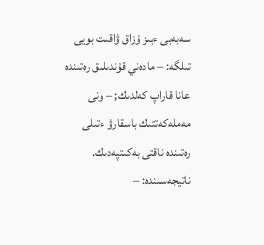سەبەبى ءبىز ۇزاق ۋاقىت بويى تىلگە: – مادەني قۇندىلىق رەتىندە عانا قاراپ كەلدىك; – ونى مەملەكەتتىك باسقارۋ ءتىلى رەتىندە ناقتى بەكىتپەدىك. ناتيجەسىندە: –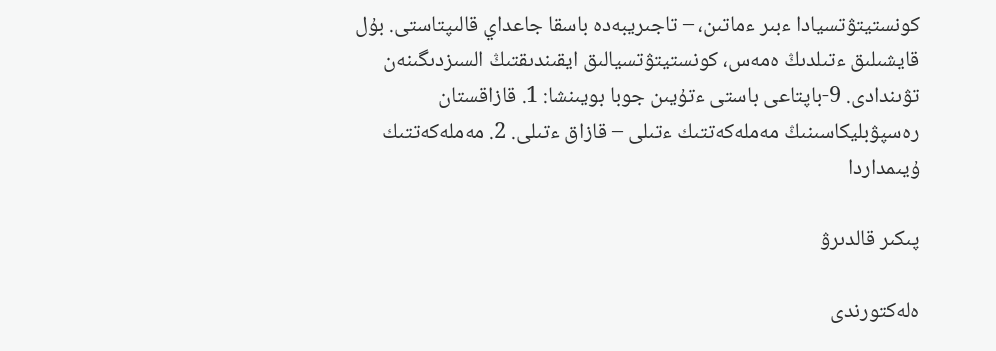كونستيتۋتسيادا ءبىر ءماتىن، – تاجىريبەدە باسقا جاعداي قالىپتاستى. بۇل قايشىلىق ءتىلدىڭ ەمەس، كونستيتۋتسيالىق ايقىندىقتىڭ السىزدىگىنەن تۋىندادى. 9-باپتاعى باستى ءتۇيىن جوبا بويىنشا: 1. قازاقستان رەسپۋبليكاسىنىڭ مەملەكەتتىك ءتىلى – قازاق ءتىلى. 2. مەملەكەتتىك ۇيىمداردا

پىكىر قالدىرۋ

ەلەكتورندى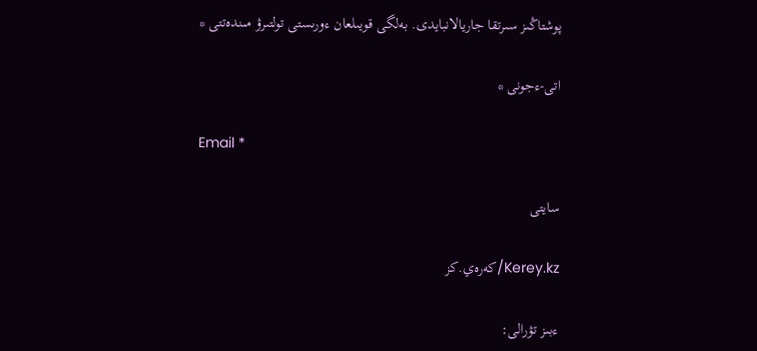پوشتاڭىز سىرتقا جاريالانبايدى. بەلگى قويىلعان ءورىستى تولتىرۋ مىندەتتى *

اتى-ءجونى *

Email *

سايتى

Kerey.kz/كەرەي.كز

ءبىز تۋرالى: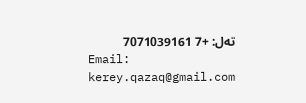تەل: +7 7071039161
Email: kerey.qazaq@gmail.com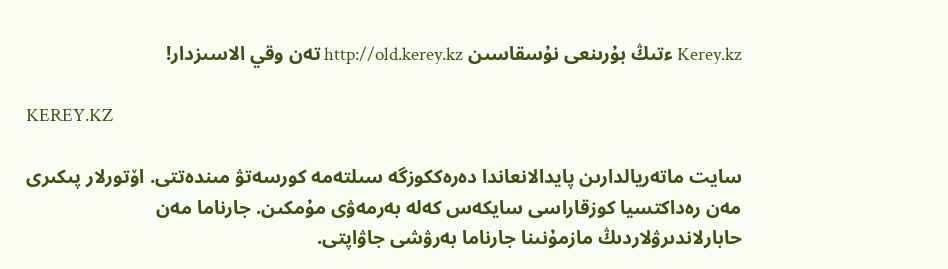Kerey.kz ءتىڭ بۇرىنعى نۇسقاسىن http://old.kerey.kz تەن وقي الاسىزدار!

KEREY.KZ

سايت ماتەريالدارىن پايدالانعاندا دەرەككوزگە سىلتەمە كورسەتۋ مىندەتتى. اۆتورلار پىكىرى مەن رەداكتسيا كوزقاراسى سايكەس كەلە بەرمەۋى مۇمكىن. جارناما مەن حابارلاندىرۋلاردىڭ مازمۇنىنا جارناما بەرۋشى جاۋاپتى.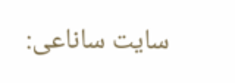سايت ساناعى: